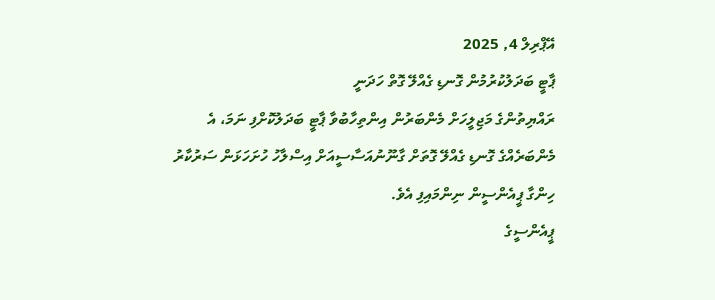އޭޕްރިލް 4, 2025
ޕާޓީ ބަދަލުކުރުމުން ގޮނޑި ގެއްލޭ ގޮތް ހަދަނީ
ރައްޔިތުންގެ މަޖިލީހަށް މެންބަރުން އިންތިހާބުވާ ޕާޓީ ބަދަލުކޮށްފި ނަމަ، އެ މެންބަރެއްގެ ގޮނޑި ގެއްލޭ ގޮތަށް ގާނޫނުއަސާސީއަށް އިސްލާހު ހުށަހަޅަން ސަރުކާރު ހިންގާ ޕީއެންސީން ނިންމައިފި އެވެ.
ޕީއެންސީގެ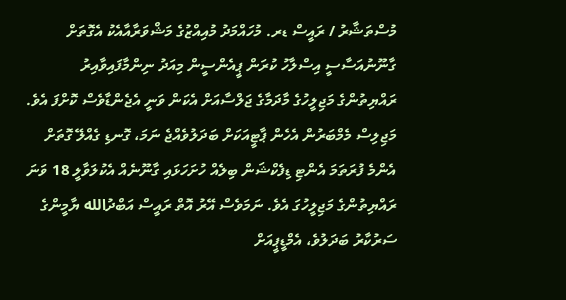މުސްތަޝާރު / ރައީސް ޑރ. މުހައްމަދު މުއިއްޒުގެ މަޝްވަރާއާއެކު އެގޮތަށް ގާނޫނުއަސާސީ އިސްލާހު ކުރަން ޕީއެންސީން މިއަދު ނިންމާފައިވާއިރު ރައްޔިތުންގެ މަޖިލީހުގެ މާދަމާގެ ޖަލްސާއަށް އެކަން ވަނީ އެޖެންޑާވެސް ކޮށްފަ އެވެ.
މަޖިލިސް މެމްބަރުން އެހެން ޕާޓީއަކަށް ބަދަލުވެއްޖެ ނަމަ، ގޮނޑި ގެއްލޭ ގޮތަށް އެންމެ ފުރަތަމަ އެންޓި ޑިފެކްޝަން ބިލެއް ހުށަހަޅައި ގާނޫނެއް އެކުލަވާލީ 18 ވަނަ ރައްޔިތުންގެ މަޖިލީހުގަ އެވެ. ނަމަވެސް އޭރު އޮތް ރައީސް އަބްދުالله ޔާމީންގެ ސަރުކާރު ބަދަލުވެ، އެމްޑީޕީއަށް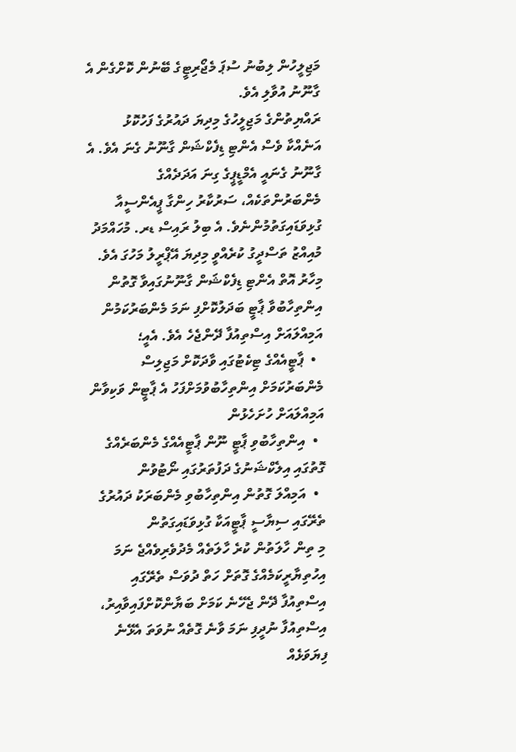މަޖިލީހުން ލިބުނު ސުޕަ މެޖޯރިޓީގެ ބޭނުން ކޮށްގެން އެ ގާނޫނު އުވާލި އެވެ.
ރައްޔިތުންގެ މަޖިލީހުގެ މިދިޔަ ދައުރުގެ ފަހުކޮޅު އަނެއްކާ ވެސް އެންޓި ޑިފެކްޝަން ގާނޫނު ގެނަ އެވެ. އެ ގާނޫނު ގެނައީ އެމްޑީޕީގެ ގިނަ އަދަދެއްގެ މެންބަރުންތަކެއް، ސަރުކާރު ހިންގާ ޕީއެންސީއާ ގުޅިވަޑައިގަތުމުންނެވެ. އެ ބިލު ރައިސް ޑރ. މުހައްމަދު މުއިއްޒު ތަސްދީގު ކުރެއްވީ މިދިޔަ އޭޕްރީލު މަހުގަ އެވެ.
މިހާރު އޮތް އެންޓި ޑިފެކްޝަން ގާނޫނުގައިވާ ގޮތުން އިންތިހާބުވާ ޕާޓީ ބަދަލުކޮށްފި ނަމަ މެންބަރުކަމުން އަމިއްލައަށް އިސްތިއުފާ ދޭންޖެހެ އެވެ. އެއީ؛
  •  ޕާޓީއެއްގެ ޓިކެޓުގައި ވާދަކޮށް މަޖިލިސް މެންބަރުކަމަށް އިންތިހާބުވުމަށްފަހު އެ ޕާޓީން ވަކިވާން އަމިއްލައަށް ހުށަހެޅުން
  •  އިންތިހާބުވި ޕާޓީ ނޫން ޕާޓީއެއްގެ މެންބަރެއްގެ ގޮތުގައި އިލެކްޝަނުގެ ދަފުތަރުގައި ނޯޓުވުން
  •  އަމިއްލަ ގޮތުން އިންތިހާބުވި މެންބަރަކު ދައުރުގެ ތެރޭގައި ސިޔާސީ ޕާޓީއަކާ ގުޅިވަޑައިގަތުން
މި ތިން ހާލަތުން ކުރެ ހާލަތެއް މެދުވެރިވެއްޖެ ނަމަ އިހުތިޔާރީކަމެއްގެ ގޮތަށް ހަތް ދުވަސް ތެރޭގައި އިސްތިއުފާ ދޭން ޖެހޭނެ ކަމަށް ބަޔާންކޮށްފައިވާއިރު، އިސްތިއުފާ ނުދީފި ނަމަ ވާނެ ގޮތެއް ނުވަތަ އެޅޭނެ ފިޔަވަޅެއް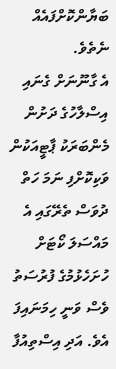ބަޔާންކޮށްފައެއް ނެތެވެ.
އެ ގާނޫނަށް ގެނައި އިސްލާހުގެ ދަށުން މެންބަރަކު ޕާޓީއަކުން ވަކިކޮށްފި ނަމަ ހަތް ދުވަސް ތެރޭގައި އެ މައްސަލަ ކޯޓަށް ހުށަހެޅުމުގެ ފުރުސަތު ވެސް ވަނީ ހިމަނައިފަ އެވެ. އަދި އިސްތިއުފާ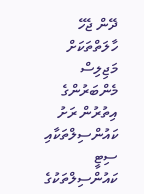ދޭން ޖެހޭ ހާލަތްތަކަށް މަޖިލިސް މެންބަރުންގެ އިތުރުން ރަށު ކައުންސިލްތަކާއި ސިޓީ ކައުންސިލްތަކުގެ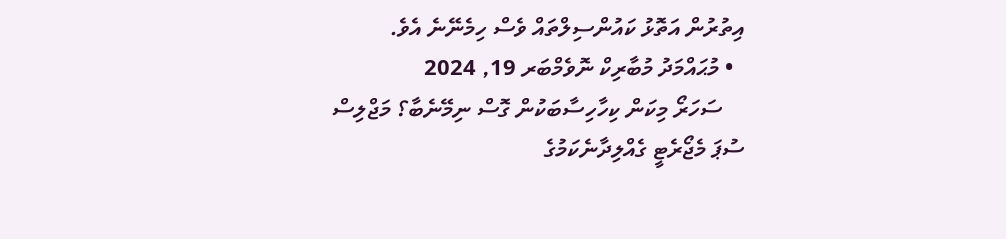އިތުރުން އަތޮޅު ކައުންސިލްތައް ވެސް ހިމެނޭނެ އެވެ.
  • މުޙައްމަދު މުބާރިކް ނޮވެމްބަރ 19, 2024
    ސަހަރޯ މިކަން ކިހާހިސާބަކުން ގޮސް ނިމޭނެބާ؟ މަޖްލިސް ސުޕަ މެޖޯރެޓީ ގެއްލިދާނެކަމުގެ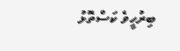ބިރުހީވެ ކަސްތޮޅު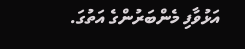އަޅުވާފި މެންބަރުންގެ އަތުގަ.